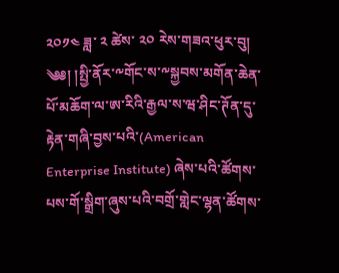༢༠༡༤ ཟླ་ ༢ ཚེས་ ༢༠ རེས་གཟའ་ཕུར་བུ།
༄༅། །སྤྱི་ནོར་༸གོང་ས་༸སྐྱབས་མགོན་ཆེན་པོ་མཆོག་ལ་ཨ་རིའི་རྒྱལ་ས་ཝ་ཤིང་ཊོན་དུ་རྟེན་གཞི་བྱས་པའི་(American Enterprise Institute) ཞེས་པའི་ཚོགས་པས་གོ་སྒྲིག་ཞུས་པའི་བགྲོ་གླེང་ལྷན་ཚོགས་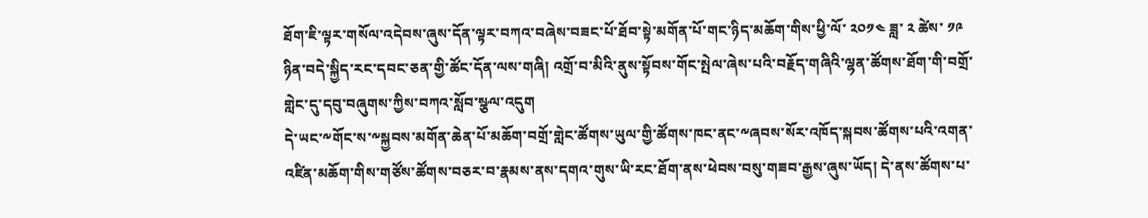ཐོག་ཇི་ལྟར་གསོལ་འདེབས་ཞུས་དོན་ལྟར་བཀའ་བཞེས་བཟང་པོ་ཐོབ་སྟེ་མགོན་པོ་གང་ཉིད་མཆོག་གིས་ཕྱི་ལོ་ ༢༠༡༤ ཟླ་ ༢ ཚེས་ ༡༩ ཉིན་བདེ་སྐྱིད་རང་དབང་ཅན་གྱི་ཚོང་དོན་ལས་གཞི། འགྲོ་བ་མིའི་ནུས་སྟོབས་གོང་སྤེལ་ཞེས་པའི་བརྗོད་གཞིའི་ལྷན་ཚོགས་ཐོག་གི་བགྲོ་གླེང་དུ་དབུ་བཞུགས་ཀྱིས་བཀའ་སློབ་སྩལ་འདུག
དེ་ཡང་༸གོང་ས་༸སྐྱབས་མགོན་ཆེན་པོ་མཆོག་བགྲོ་གླེང་ཚོགས་ཡུལ་གྱི་ཚོགས་ཁང་ནང་༸ཞབས་སོར་འཁོད་སྐབས་ཚོགས་པའི་འགན་འཛིན་མཆོག་གིས་གཙོས་ཚོགས་བཅར་བ་རྣམས་ནས་དགའ་གུས་ཡི་རང་ཐོག་ནས་ཕེབས་བསུ་གཟབ་རྒྱས་ཞུས་ཡོད། དེ་ནས་ཚོགས་པ་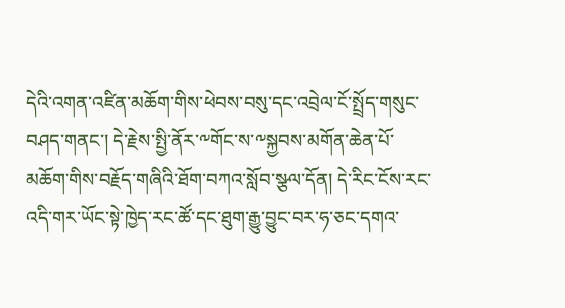དེའི་འགན་འཛིན་མཆོག་གིས་ཕེབས་བསུ་དང་འབྲེལ་ངོ་སྤྲོད་གསུང་བཤད་གནང་། དེ་རྗེས་སྤྱི་ནོར་༸གོང་ས་༸སྐྱབས་མགོན་ཆེན་པོ་མཆོག་གིས་བརྗོད་གཞིའི་ཐོག་བཀའ་སློབ་སྩལ་དོན། དེ་རིང་ངོས་རང་འདི་གར་ཡོང་སྟེ་ཁྱེད་རང་ཚོ་དང་ཐུག་རྒྱུ་བྱུང་བར་ཧ་ཅང་དགའ་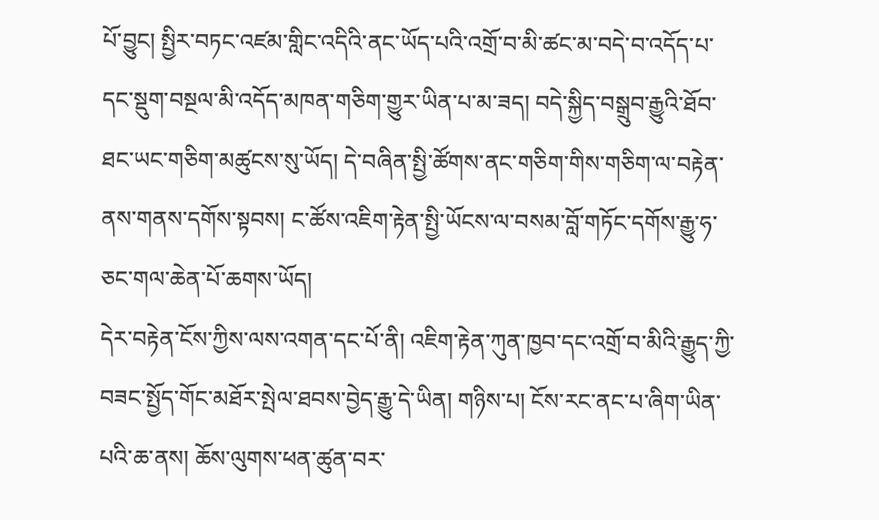པོ་བྱུང། སྤྱིར་བཏང་འཛམ་གླིང་འདིའི་ནང་ཡོད་པའི་འགྲོ་བ་མི་ཚང་མ་བདེ་བ་འདོད་པ་དང་སྡུག་བསྔལ་མི་འདོད་མཁན་གཅིག་གྱུར་ཡིན་པ་མ་ཟད། བདེ་སྐྱིད་བསྒྲུབ་རྒྱུའི་ཐོབ་ཐང་ཡང་གཅིག་མཚུངས་སུ་ཡོད། དེ་བཞིན་སྤྱི་ཚོགས་ནང་གཅིག་གིས་གཅིག་ལ་བརྟེན་ནས་གནས་དགོས་སྟབས། ང་ཚོས་འཇིག་རྟེན་སྤྱི་ཡོངས་ལ་བསམ་བློ་གཏོང་དགོས་རྒྱུ་ཧ་ཅང་གལ་ཆེན་པོ་ཆགས་ཡོད།
དེར་བརྟེན་ངོས་ཀྱིས་ལས་འགན་དང་པོ་ནི། འཇིག་རྟེན་ཀུན་ཁྱབ་དང་འགྲོ་བ་མིའི་རྒྱུད་ཀྱི་བཟང་སྤྱོད་གོང་མཐོར་སྤེལ་ཐབས་བྱེད་རྒྱུ་དེ་ཡིན། གཉིས་པ། ངོས་རང་ནང་པ་ཞིག་ཡིན་པའི་ཆ་ནས། ཆོས་ལུགས་ཕན་ཚུན་བར་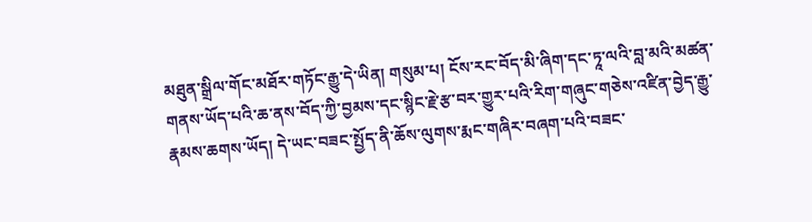མཐུན་སྒྲིལ་གོང་མཐོར་གཏོང་རྒྱུ་དེ་ཡིན། གསུམ་པ། ངོས་རང་བོད་མི་ཞིག་དང་ཏཱ་ལའི་བླ་མའི་མཚན་གནས་ཡོད་པའི་ཆ་ནས་བོད་ཀྱི་བྱམས་དང་སྙིང་རྗེ་རྩ་བར་གྱུར་པའི་རིག་གཞུང་གཅེས་འཛིན་བྱེད་རྒྱུ་རྣམས་ཆགས་ཡོད། དེ་ཡང་བཟང་སྤྱོད་ནི་ཆོས་ལུགས་རྨང་གཞིར་བཞག་པའི་བཟང་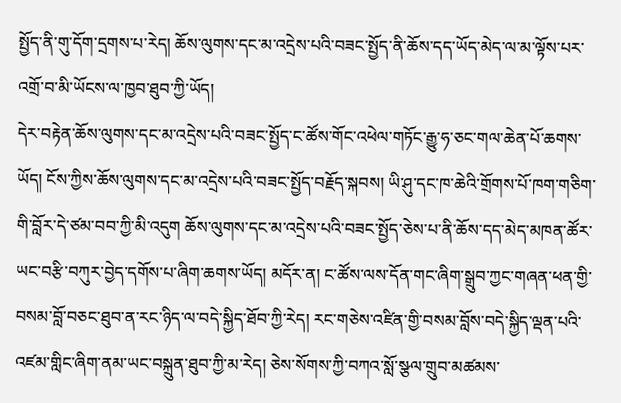སྤྱོད་ནི་གུ་དོག་དྲགས་པ་རེད། ཆོས་ལུགས་དང་མ་འདྲེས་པའི་བཟང་སྤྱོད་ནི་ཆོས་དད་ཡོད་མེད་ལ་མ་ལྟོས་པར་འགྲོ་བ་མི་ཡོངས་ལ་ཁྱབ་ཐུབ་ཀྱི་ཡོད།
དེར་བརྟེན་ཆོས་ལུགས་དང་མ་འདྲེས་པའི་བཟང་སྤྱོད་ང་ཚོས་གོང་འཕེལ་གཏོང་རྒྱུ་ཧ་ཅང་གལ་ཆེན་པོ་ཆགས་ཡོད། ངོས་ཀྱིས་ཆོས་ལུགས་དང་མ་འདྲེས་པའི་བཟང་སྤྱོད་བརྗོད་སྐབས། ཡི་ཤུ་དང་ཁ་ཆེའི་གྲོགས་པོ་ཁག་གཅིག་གི་བློར་དེ་ཙམ་བབ་ཀྱི་མི་འདུག ཆོས་ལུགས་དང་མ་འདྲེས་པའི་བཟང་སྤྱོད་ཅེས་པ་ནི་ཆོས་དད་མེད་མཁན་ཚོར་ཡང་བརྩི་བཀུར་བྱེད་དགོས་པ་ཞིག་ཆགས་ཡོད། མདོར་ན། ང་ཚོས་ལས་དོན་གང་ཞིག་སྒྲུབ་ཀྱང་གཞན་ཕན་གྱི་བསམ་བློ་བཅང་ཐུབ་ན་རང་ཉིད་ལ་བདེ་སྐྱིད་ཐོབ་ཀྱི་རེད། རང་གཅེས་འཛིན་གྱི་བསམ་བློས་བདེ་སྐྱིད་ལྡན་པའི་འཛམ་གླིང་ཞིག་ནམ་ཡང་བསྐྲུན་ཐུབ་ཀྱི་མ་རེད། ཅེས་སོགས་ཀྱི་བཀའ་སློ་སྩལ་གྲུབ་མཚམས་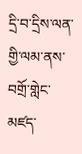དྲི་བ་དྲིས་ལན་གྱི་ལམ་ནས་བགྲོ་གླེང་མཛད་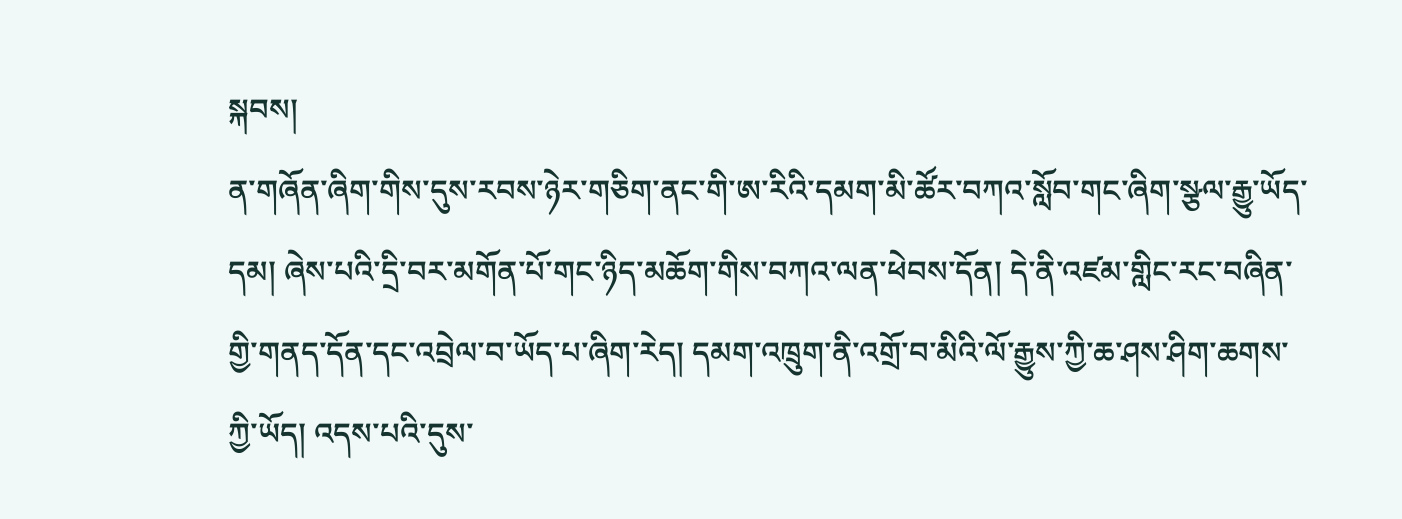སྐབས།
ན་གཞོན་ཞིག་གིས་དུས་རབས་ཉེར་གཅིག་ནང་གི་ཨ་རིའི་དམག་མི་ཚོར་བཀའ་སློབ་གང་ཞིག་སྩལ་རྒྱུ་ཡོད་དམ། ཞེས་པའི་དྲི་བར་མགོན་པོ་གང་ཉིད་མཆོག་གིས་བཀའ་ལན་ཕེབས་དོན། དེ་ནི་འཛམ་གླིང་རང་བཞིན་གྱི་གནད་དོན་དང་འབྲེལ་བ་ཡོད་པ་ཞིག་རེད། དམག་འཁྲུག་ནི་འགྲོ་བ་མིའི་ལོ་རྒྱུས་ཀྱི་ཆ་ཤས་ཤིག་ཆགས་ཀྱི་ཡོད། འདས་པའི་དུས་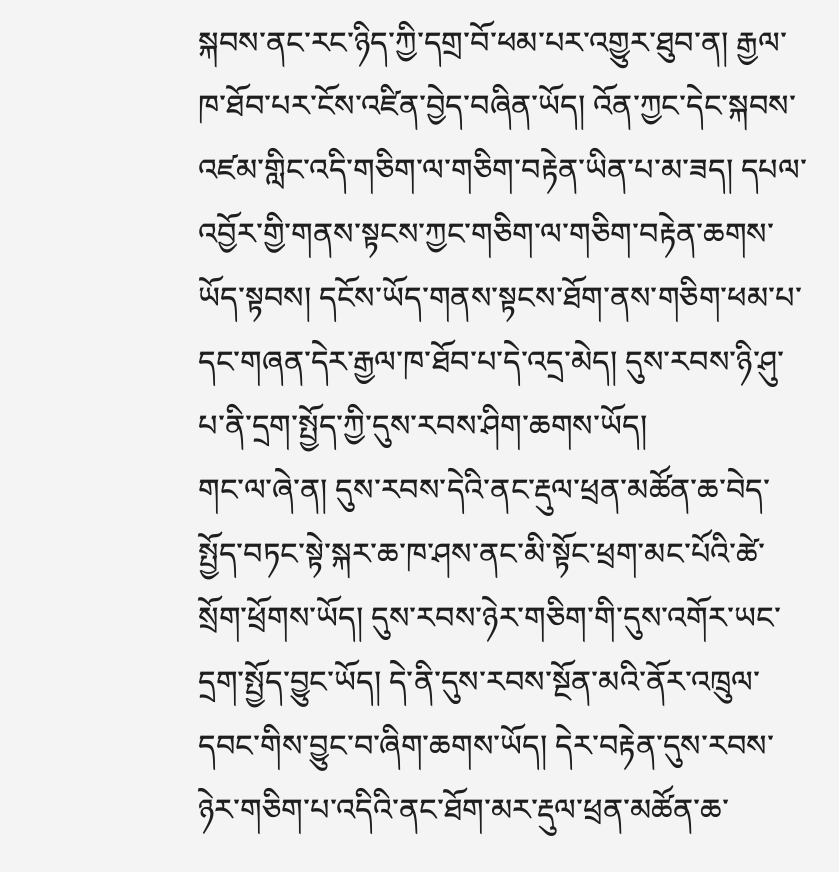སྐབས་ནང་རང་ཉིད་ཀྱི་དགྲ་བོ་ཕམ་པར་འགྱུར་ཐུབ་ན། རྒྱལ་ཁ་ཐོབ་པར་ངོས་འཛིན་བྱེད་བཞིན་ཡོད། འོན་ཀྱང་དེང་སྐབས་འཛམ་གླིང་འདི་གཅིག་ལ་གཅིག་བརྟེན་ཡིན་པ་མ་ཟད། དཔལ་འབྱོར་གྱི་གནས་སྟངས་ཀྱང་གཅིག་ལ་གཅིག་བརྟེན་ཆགས་ཡོད་སྟབས། དངོས་ཡོད་གནས་སྟངས་ཐོག་ནས་གཅིག་ཕམ་པ་དང་གཞན་དེར་རྒྱལ་ཁ་ཐོབ་པ་དེ་འདྲ་མེད། དུས་རབས་ཉི་ཤུ་པ་ནི་དྲག་སྤྱོད་ཀྱི་དུས་རབས་ཤིག་ཆགས་ཡོད།
གང་ལ་ཞེ་ན། དུས་རབས་དེའི་ནང་རྡུལ་ཕྲན་མཚོན་ཆ་བེད་སྤྱོད་བཏང་སྟེ་སྐར་ཆ་ཁ་ཤས་ནང་མི་སྟོང་ཕྲག་མང་པོའི་ཚེ་སྲོག་ཕྲོགས་ཡོད། དུས་རབས་ཉེར་གཅིག་གི་དུས་འགོར་ཡང་དྲག་སྤྱོད་བྱུང་ཡོད། དེ་ནི་དུས་རབས་སྔོན་མའི་ནོར་འཁྲུལ་དབང་གིས་བྱུང་བ་ཞིག་ཆགས་ཡོད། དེར་བརྟེན་དུས་རབས་ཉེར་གཅིག་པ་འདིའི་ནང་ཐོག་མར་རྡུལ་ཕྲན་མཚོན་ཆ་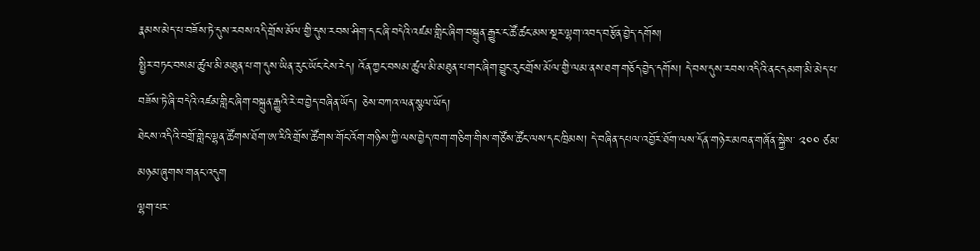རྣམས་མེད་པ་བཟོས་ཏེ་དུས་རབས་འདི་གྲོས་མོལ་གྱི་དུས་རབས་ཤིག་དང་ཞི་བདེའི་འཛམ་གླིང་ཞིག་བསྐྲུན་རྒྱུར་ང་ཚོ་ཚང་མས་སྔར་ལྷག་འབད་བརྩོན་བྱེད་དགོས།
སྤྱིར་བཏང་བསམ་ཚུལ་མི་མཐུན་པ་ག་དུས་ཡིན་རུང་ཡོང་ངེས་རེད། འོན་ཀྱང་བསམ་ཚུལ་མི་མཐུན་པ་གང་ཞིག་བྱུང་རུང་གྲོས་མོལ་གྱི་ལམ་ནས་ཐག་གཅོད་བྱེད་དགོས། དེ་བས་དུས་རབས་འདིའི་ནང་དམག་མི་མེད་པ་བཟོས་ཏེ་ཞི་བདེའི་འཛམ་གླིང་ཞིག་བསྐྲུན་རྒྱུའི་རེ་བ་བྱེད་བཞིན་ཡོད། ཅེས་བཀའ་ལན་སྩལ་ཡོད།
ཐེངས་འདིའི་བགྲོ་གླེང་ལྷན་ཚོགས་ཐོག་ཨ་རིའི་གྲོས་ཚོགས་གོང་འོག་གཉིས་ཀྱི་ལས་བྱེད་ཁག་གཅིག་གིས་གཙོས་ཚོང་ལས་དང་ཁྲིམས། དེ་བཞིན་དཔལ་འབྱོར་ཐོག་ལས་དོན་གཉེར་མཁན་གཞོན་སྐྱེས་ ༢༠༠ ཙམ་མཉམ་ཞུགས་གནང་འདུག
ལྷག་པར་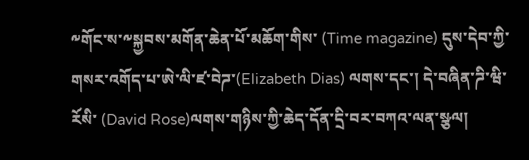༸གོང་ས་༸སྐྱབས་མགོན་ཆེན་པོ་མཆོག་གིས་ (Time magazine) དུས་དེབ་ཀྱི་གསར་འགོད་པ་ཨེ་ལི་ཛ་བེཌ་(Elizabeth Dias) ལགས་དང་། དེ་བཞིན་ཌི་ཝི་རོསི་ (David Rose)ལགས་གཉིས་ཀྱི་ཆེད་དོན་དྲི་བར་བཀའ་ལན་སྩལ།